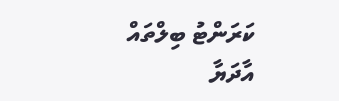ކަރަންޓު ބިލްތައް އާދަޔާ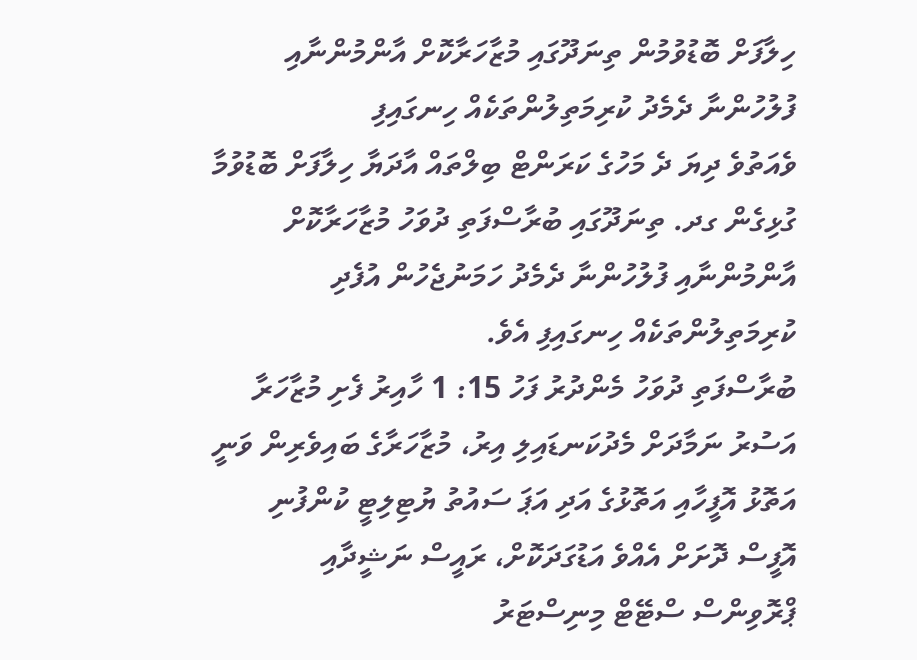ހިލާފަށް ބޮޑުވުމުން ތިނަދޫގައި މުޒާހަރާކޮށް އާންމުންނާއި ފުލުހުންނާ ދެމެދު ކުރިމަތިލުންތަކެއް ހިނގައިފި
ވެއަތުވެ ދިޔަ ދެ މަހުގެ ކަރަންޓް ބިލްތައް އާދަޔާ ހިލާފަށް ބޮޑުވުމާ ގުޅިގެން ގދ. ތިނަދޫގައި ބުރާސްފަތި ދުވަހު މުޒާހަރާކޮށް އާންމުންނާއި ފުލުހުންނާ ދެމެދު ހަމަނުޖެހުން އުފެދި ކުރިމަތިލުންތަކެއް ހިނގައިފި އެވެ.
ބުރާސްފަތި ދުވަހު މެންދުރު ފަހު 15: 1 ހާއިރު ފެށި މުޒާހަރާ އަސުރު ނަމާދަށް މެދުކަނޑައިލި އިރު، މުޒާހަރާގެ ބައިވެރިން ވަނީ އަތޮޅު އޮފީހާއި އަތޮޅުގެ އަދި އަޕަ ސައުތު ޔުޓިލިޓީ ކުންފުނި އޮފީސް ދޮށަށް އެއްވެ އަޑުގަދަކޮށް، ރައީސް ނަޝީދާއި ޕްރޮވިންސް ސްޓޭޓް މިނިސްޓަރު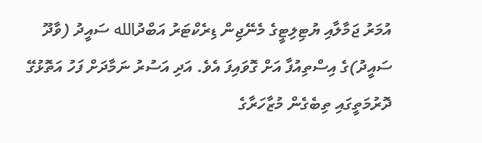އުމަރު ޖަމާލާއި ޔުޓިލިޓީގެ މެނޭޖިން ޑިރެކްޓަރު އަބްދުالله ސައީދު (ވާދޫ ސައީދު)ގެ އިސްތިއުފާ އަށް ގޮވައިފަ އެވެ. އަދި އަސުރު ނަމާދަށް ފަހު އަތޮޅުގޭ ދޮރުމަތީގައި ތިބެގެން މުޒާހަރާގެ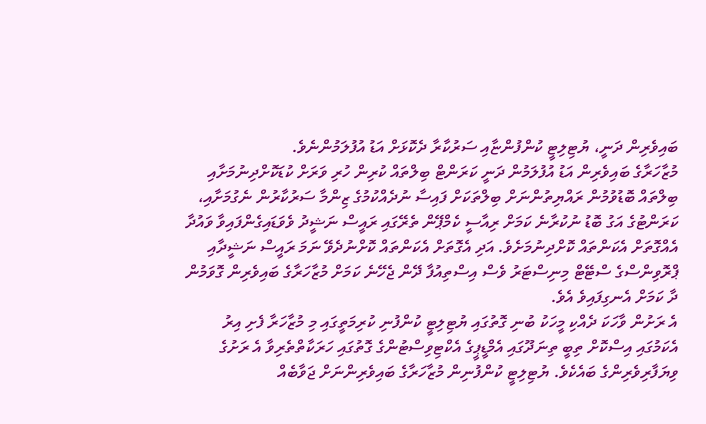ބައިވެރިން ދަނީ، ޔުޓިލިޓީ ކުންފުންޏާއި ސަރުކާރާ ދެކޮޅަށް އަޑު އުފުލަމުންނެވެ.
މުޒާހަރާގެ ބައިވެރިން އަޑު އުފުލަމުން ދަނީ ކަރަންޓް ބިލްތައް ކުރިން ހުރި ވަރަށް ކުޑަކޮށްދިނުމަށާއި ބިލްތައް ބޮޑުވުމުން ރައްޔިތުންނަށް ބިލްތަކަށް ފައިސާ ނުދެއްކުމުގެ ޒިންމާ ސަރުކާރުން ނެގުމަށާއި، ކަރަންޓުގެ އަގު ބޮޑު ނުކުރާނެ ކަމަށް ރިއާސީ ކެމްޕޭން ތެރޭގައި ރައީސް ނަޝީދު ވެވަޑައިގެންފައިވާ ވައުދާ އެއްގޮތަށް އެކަންތައް ކޮށްދިނުމަށެވެ. އަދި އެގޮތަށް އެކަންތައް ކޮށްނުދެވޭ ނަމަ ރައީސް ނަޝީދާއި ޕްރޮވިންސްގެ ސްޓޭޓް މިނިސްޓަރު ވެސް އިސްތިއުފާ ދޭން ޖެހޭނެ ކަމަށް މުޒާހަރާގެ ބައިވެރިން ގޮވަމުން ދާ ކަމަށް އެނގިފައިވެ އެވެ.
އެ ރަށުން ވާހަކަ ދެއްކި މީހަކު ބުނި ގޮތުގައި ޔުޓިލިޓީ ކުންފުނި ކުރިމަތީގައި މި މުޒާހަރާ ފެށި އިރު އެކަމުގައި އިސްކޮށް ތިބީ ތިނަދޫގައި އެމްޑީޕީގެ އެކްޓިވިސްޓުންގެ ގޮތުގައި ހަރަކާތްތެރިވާ އެ ރަށުގެ ވިޔަފާރިވެރިންގެ ބައެކެވެ. ޔުޓިލިޓީ ކުންފުނިން މުޒާހަރާގެ ބައިވެރިންނަށް ޖަވާބެއް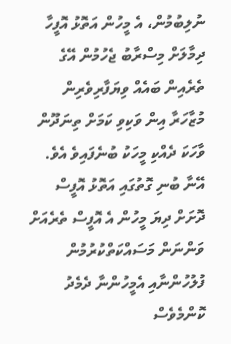ނުލިބުމުން، އެ މީހުން އަތޮޅު އޮފީހާ ދިމާލަށް މިސްރާބު ޖެހުމުން އޭގެ ތެރެއިން ބައެއް ވިޔަފާރިވެރިން މުޒާހަރާ އިން ވަކިވި ކަމަށް ތިނަދޫން ވާހަކަ ދެއްކި މީހަކު ބުނެފައިވެ އެވެ.
އޭނާ ބުނި ގޮތުގައި އަތޮޅު އޮފީސް ދޮށަށް ދިޔަ މީހުން އެ އޮފީސް ތެރެއަށް ވަންނަން މަސައްކަތްކުރުމުން ފުލުހުންނާއި އެމީހުންނާ ދެމެދު ކޮންމެވެސް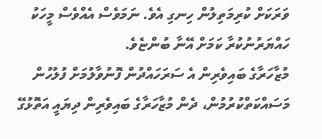ވަރަކަށް ކުރިމަތިލުން ހިނގި އެވެ. ނަމަވެސް އެއްވެސް މީހަކު ހައްޔަރުނުކުރާ ކަމަށް އޭނާ ބުންޏެވެ.
މުޒާހަރާގެ ބައިވެރިން އެ ސަރަހައްދުން ފޮނުވާލުމަށް ފުލުހުން މަސައްކަތްކުރުމުން، ދެން މުޒާހަރާގެ ބައިވެރިން ދިޔައީ އަތޮޅުގޭ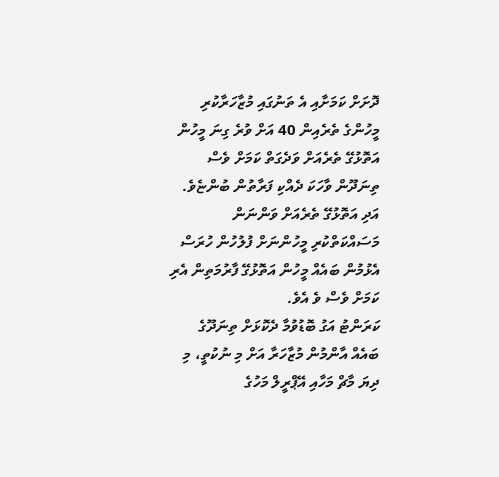ދޮށަށް ކަމަށާއި އެ ތަނުގައި މުޒާހަރާކުރި މީހުންގެ ތެރެއިން 40 އަށް ވުރެ ގިނަ މީހުން އަތޮޅުގޭ ތެރެއަށް ވަދެގަތް ކަމަށް ވެސް ތިނަދޫން ވާހަކަ ދެއްކި ފަރާތުން ބުންޏެވެ. އަދި އަތޮޅުގޭ ތެރެއަށް ވަންނަން މަސައްކަތްކުރި މީހުންނަށް ފުލުހުން ހުރަސް އެޅުމުން ބައެއް މީހުން އަތޮޅުގޭ ފާރުމަތިން އެރި ކަމަށް ވެސް ވެ އެވެ.
ކަރަންޓު އަގު ބޮޑުވުމާ ދެކޮޅަށް ތިނަދޫގެ ބައެއް އާންމުން މުޒާހަރާ އަށް މި ނުކުތީ، މި ދިޔަ މާޗް މަހާއި އޭޕްރީލް މަހުގެ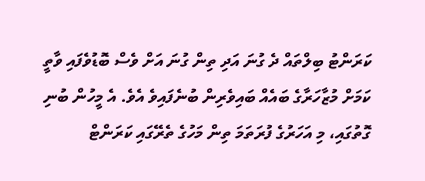ކަރަންޓު ބިލްތައް ދެ ގުނަ އަދި ތިން ގުނަ އަށް ވެސް ބޮޑުވެފައި ވާތީ ކަމަށް މުޒާހަރާގެ ބައެއް ބައިވެރިން ބުނެފައިވެ އެވެ. އެ މީހުން ބުނި ގޮތުގައި، މި އަހަރުގެ ފުރަތަމަ ތިން މަހުގެ ތެރޭގައި ކަރަންޓް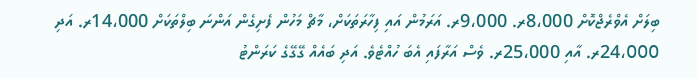ބިލަށް އެވްރެޖްކޮށް 8،000ރ. 9،000ރ. އަރަމުން އައި ފިހާރަތަކަށް، މާޗް މަހުން ފެށިގެން އަންނަ ބިލްތަކަށް 14،000ރ. އަދި 24،000ރ. އާއި 25،000ރ. ވެސް އަރާފައި އެބަ ހުއްޓެވެ. އަދި ބައެއް ގޭގޭގެ ކަރަންޓު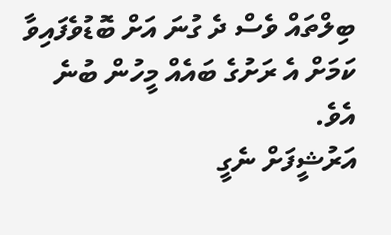ބިލްތައް ވެސް ދެ ގުނަ އަށް ބޮޑުވެފައިވާ ކަމަށް އެ ރަށުގެ ބައެއް މީހުން ބުނެ އެވެ.
އަރުޝީފަށް ނެގީ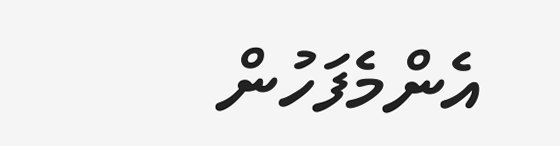އެންމެފަހުން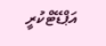އަޕްޑޭޓްކުރީ